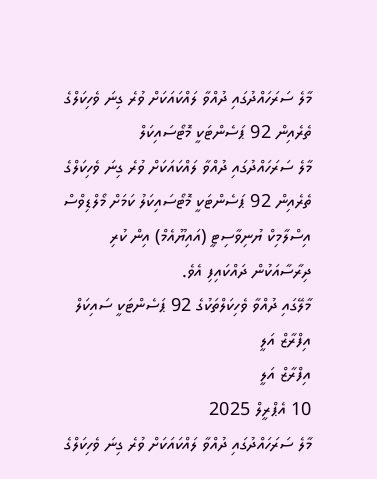މާލެ ސަރަހައްދުގައި ދުއްވާ ލައްކައަކަށް ވުރެ ގިނަ ވެހިކަލްގެ ތެރެއިން 92 ޕަސެންޓަކީ މޮޓޯސައިކަލް
މާލެ ސަރަހައްދުގައި ދުއްވާ ލައްކައަކަށް ވުރެ ގިނަ ވެހިކަލްގެ ތެރެއިން 92 ޕަސެންޓަކީ މޮޓޯސައިކަލު ކަމަށް މޯލްޑިވްސް އިސްލާމިކް ޔުނިވާސިޓީ (އައިޔޫއެމް) އިން ކުރި ދިރާސާއަކުން ދައްކައިފި އެވެ.
މާލޭގައި ދުއްވާ ވެހިކަލްތަކުގެ 92 ޕަސެންޓަކީ ސައިކަލް
އިފްރާޒް އަލީ
އިފްރާޒް އަލީ
10 އެޕްރީލް 2025
މާލެ ސަރަހައްދުގައި ދުއްވާ ލައްކައަކަށް ވުރެ ގިނަ ވެހިކަލްގެ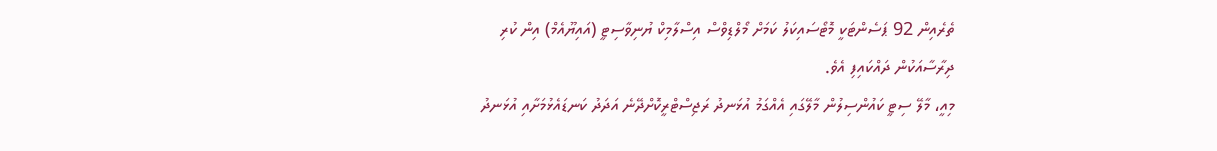ތެރެއިން 92 ޕަސެންޓަކީ މޮޓޯސައިކަލު ކަމަށް މޯލްޑިވްސް އިސްލާމިކް ޔުނިވާސިޓީ (އައިޔޫއެމް) އިން ކުރި ދިރާސާއަކުން ދައްކައިފި އެވެ.
މިއީ، މާލޭ ސިޓީ ކައުންސިލުން މާލޭގައި އެއްގަމު އުޅަނދު ރަޖިސްޓްރީކޮށްދޭނެ އަދަދު ކަނޑައެޅުމަށާއި އުޅަނދު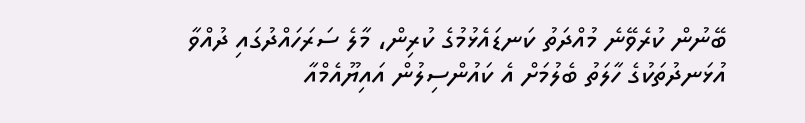ބޭނުން ކުރެވޭނެ މުއްދަތު ކަނޑައެޅުމުގެ ކުރިން، މާލެ ސަރަހައްދުގައި ދުއްވާ އުޅަނދުތަކުގެ ހާލަތު ބެލުމަށް އެ ކައުންސިލުން އައިޔޫއެމްއާ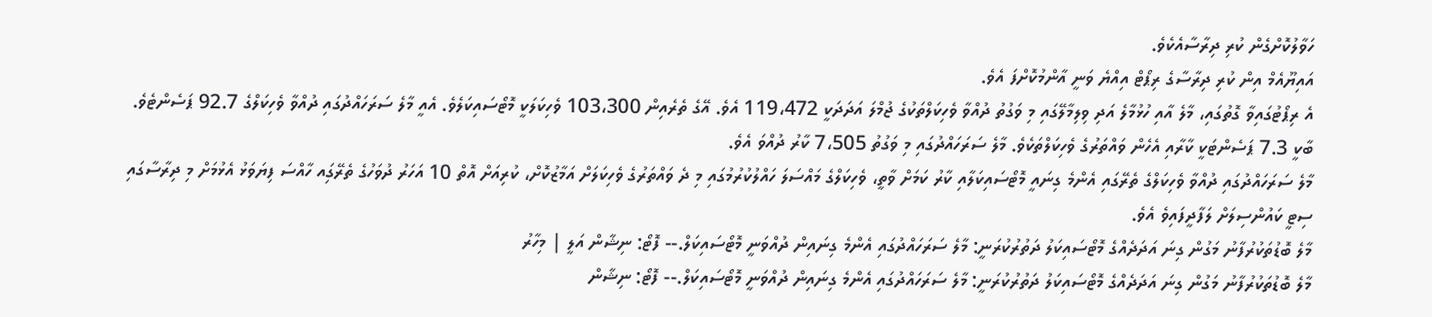ހަވާލުކޮށްގެން ކުރި ދިރާސާއެކެވެ.
އައިޔޫއެމް އިން ކުރި ދިރާސާގެ ރިޕޯޓް އިއްޔެ ވަނީ އާންމުކޮށްފަ އެވެ.
އެ ރިޕޯޓުގައިވާ ގޮތުގައި، މާލެ އާއި ހުޅުމާލެ އަދި ވިލިމާލޭގައި މި ވަގުތު ދުއްވާ ވެހިކަލްތަކުގެ ޖުމްލަ އަދަދަކީ 119،472 އެވެ. އޭގެ ތެރެއިން 103،300 ވެހިކަލަކީ މޮޓޯސައިކަލެވެ. އެއީ މާލެ ސަރަހައްދުގައި ދުއްވާ ވެހިކަލްގެ 92.7 ޕަސެންޓެވެ.
ބާކީ 7.3 ޕަސެންޓަކީ ކާރާއި އެހެން ވައްތަރުގެ ވެހިކަލްތަކެވެ. މާލެ ސަރަހައްދުގައި މި ވަގުތު 7،505 ކާރު ދުއްވަ އެވެ.
މާލެ ސަރަހައްދުގައި ދުއްވާ ވެހިކަލްގެ ތެރޭގައި އެންމެ ގިނައީ މޮޓޯސައިކަލާއި ކާރު ކަމަށް ވާތީ، ވެހިކަލްގެ މައްސަލަ ހައްލުކުރުމުގައި މި ދެ ވައްތަރުގެ ވެހިކަލަށް އަމާޒުކޮށް، ކުރިއަށް އޮތް 10 އަހަރު ދުވަހުގެ ތެރޭގަިއ ހާއްސަ ފިޔަވަޅު އެޅުމަށް މި ދިރާސާގައި ސިޓީ ކައުންސިލަށް ލަފާދީފައިވެ އެވެ.
މާލެ ބޮޑުތަކުރުފާނު މަގުން ގިނަ އަދަދެއްގެ މޮޓޯސައިކަލު ދަތުރުކުރަނީ: މާލެ ސަރަހައްދުގައި އެންމެ ގިނައިން ދުއްވަނީ މޮޓޯސައިކަލް.-- ފޮޓޯ: ނިޝާން އަލީ | މިހާރު
މާލެ ބޮޑުތަކުރުފާނު މަގުން ގިނަ އަދަދެއްގެ މޮޓޯސައިކަލު ދަތުރުކުރަނީ: މާލެ ސަރަހައްދުގައި އެންމެ ގިނައިން ދުއްވަނީ މޮޓޯސައިކަލް.-- ފޮޓޯ: ނިޝާން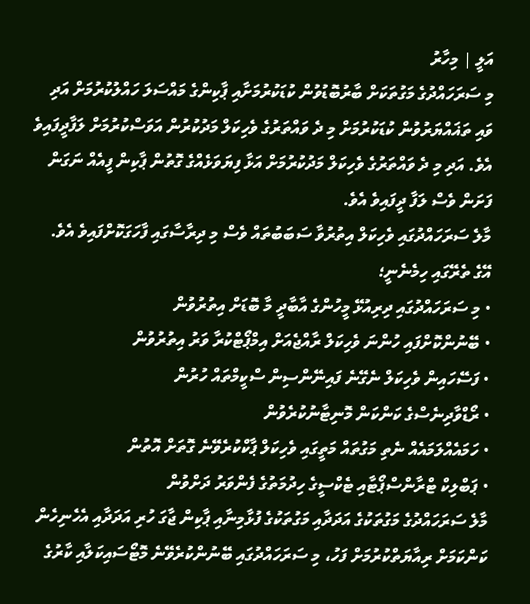އަލީ | މިހާރު
މި ސަރަހައްދުގެ މަގުތަކަށް ބާރުބޮޑުވުން ކުޑަކުރުމަށާއި ޕާކިންގެ މައްސަލަ ހައްލުކުރުމަށް އަދި ވައި ތަޣައްޔަރުވުން ކުޑަކުރުމަށް މި ދެ ވައްތަރުގެ ވެހިކަލް މަދުކުރުން އަވަސްކުރުމަށް ލަފާދީފައިވެ އެވެ. އަދި މި ދެ ވައްތަރުގެ ވެހިކަލް މަދުކުރުމަށް އަޅާ ފިޔަވަޅެއްގެ ގޮތުން ޕާކިން ފީއެއް ނަގަން ފަށަން ވެސް ލަފާ ދީފައިވެ އެވެ.
މާލެ ސަރަހައްދުގައި ވެހިކަލް އިތުރުވާ ސަބަބުތައް ވެސް މި ދިރާސާގައި ފާހަގަކޮށްފައިވެ އެވެ. އޭގެ ތެރޭގައި ހިމެނެނީ؛
• މި ސަރަހައްދުގައި ދިރިއުޅޭ މީހުންގެ އާބާދީ މާ ބޮޑަށް އިތުރުވުން
• ބޭނުންކޮށްފައި ހުންނަ ވެހިކަލް ރާއްޖެއަށް އިމްޕޯޓްކުރާ ވަރު އިތުރުވުން
• ފަސޭހައިން ވެހިކަލް ނެގޭނެ ފައިނޭންސިން ސްކީމްތައް ހުރުން
• ރޯޑްވާދިނެސްގެ ކަންކަން މޮނިޓާނުކުރެވުން
• ހަމައެއްލަމައެއް ނެތި މަގުތައް މަތީގައި ވެހިކަލް ޕާކްކުރެވޭނެ ގޮތަށް އޮތުން
• ޕަބްލިކް ޓްރާންސްޕޯޓާއި ޓެކްސީގެ ހިދުމަތުގެ ފެންވަރު ދަށްވުން
މާލެ ސަރަހައްދުގެ މަގުތަކުގެ އަދަދާއި މަގުތަކުގެ ފުޅާމިނާއި ޕާކިން ޖާގަ ހުރި އަދަދާއި އެހެނިހެން ކަންކަމަށް ރިއާޔަތްކުރުމަށް ފަހު، މި ސަރަހައްދުގައި ބޭނުންކުރެވޭނެ މޮޓޯސައިކަލާއި ކާރުގެ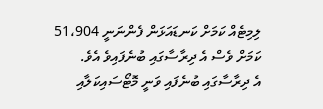ލިމިޓެއް ކަމަށް ކަނޑައަޅަން ފެންނަނީ 51،904 ކަމަށް ވެސް އެ ދިރާސާގައި ބުނެފައިވެ އެވެ.
އެ ދިރާސާގައި ބުނެފައި ވަނީ މޮޓޯސައިކަލާއި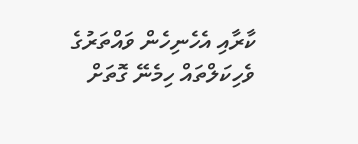ކާރާއި އެހެނިހެން ވައްތަރުގެ ވެހިކަލްތައް ހިމެނޭ ގޮތަށް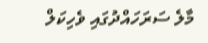މާލެ ސަރަހައްދުގައި ވެހިކަލް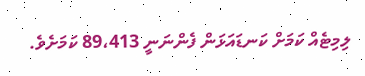ލިމިޓެއް ކަމަށް ކަނޑައަޅަން ފެންނަނީ 89،413 ކަމަށެވެ.